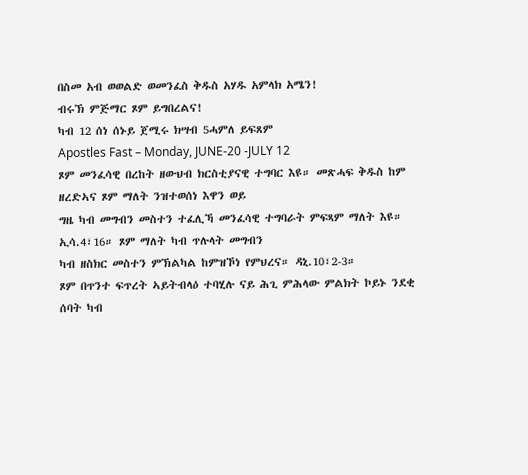በስመ አብ ወወልድ ወመንፈስ ቅዱስ አሃዱ አምላክ አሜን!
ብሩኽ ምጅማር ጾም ይግበረልና!
ካብ 12 ሰነ ሰኑይ ጀሚሩ ክሣብ 5ሓምለ ይፍጸም
Apostles Fast – Monday, JUNE-20 -JULY 12
ጾም መንፈሳዊ በረከት ዘውህብ ክርስቲያናዊ ተግባር እዩ። መጽሓፍ ቅዱስ ከም ዘረድኣና ጾም ማለት ንዝተወሰነ እዋን ወይ
ግዜ ካብ መግብን መስተን ተፈሊኻ መንፈሳዊ ተግባራት ምፍጻም ማለት እዩ። ኢሳ.4፣16። ጾም ማለት ካብ ጥሉላት መግብን
ካብ ዘስክር መስተን ምኽልካል ከምዝኾነ የምህረና። ዳኒ.10፣2-3።
ጾም በጥንተ ፍጥረት ኣይትብላዕ ተባሂሉ ናይ ሕጊ ምሕላው ምልክት ኮይኑ ንደቂ ሰባት ካብ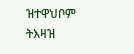ዝተዋህቦም ትእዛዝ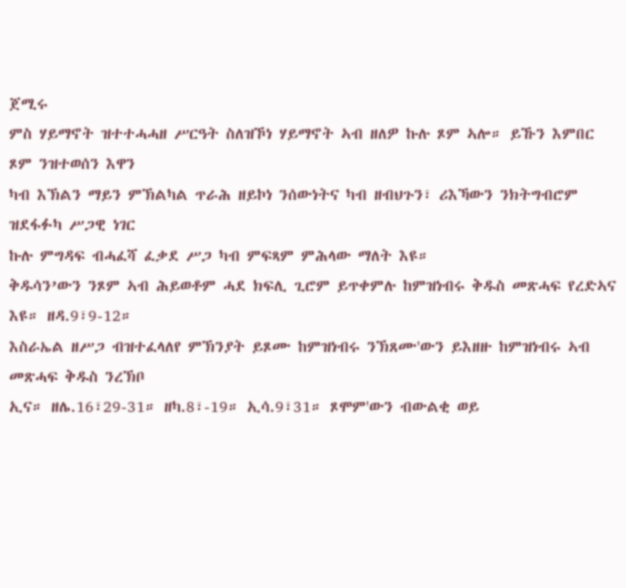ጀሚሩ
ምስ ሃይማኖት ዝተተሓሓዘ ሥርዓት ስለዝኾነ ሃይማኖት ኣብ ዘለዎ ኩሉ ጾም ኣሎ። ይኹን እምበር ጾም ንዝተወሰን እዋን
ካብ እኽልን ማይን ምኽልካል ጥራሕ ዘይኮነ ንሰውነትና ካብ ዘብህጉን፣ ሪእኻውን ንክትግብሮም ዝደፋፉካ ሥጋዊ ነገር
ኩሉ ምግዳፍ ብሓፈሻ ፈቃደ ሥጋ ካብ ምፍጻም ምሕላው ማለት እዩ።
ቅዱሳን’ውን ንጾም ኣብ ሕይወቶም ሓደ ክፍሊ ጊሮም ይጥቀምሉ ከምዝነብሩ ቅዱስ መጽሓፍ የረድኣና እዩ። ዘዳ.9፣9-12።
እስራኤል ዘሥጋ ብዝተፈላለየ ምኽንያት ይጾሙ ከምዝነብሩ ንኽጸሙ'ውን ይእዘዙ ከምዝነብሩ ኣብ መጽሓፍ ቅዱስ ንረኽቦ
ኢና። ዘሌ.16፣29-31። ዘካ.8፣-19። ኢሳ.9፣31። ጾሞም'ውን ብውልቂ ወይ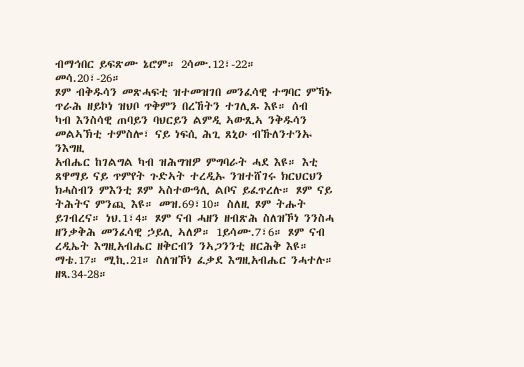ብማኅበር ይፍጽሙ ኔሮም። 2ሳሙ.12፣-22።
መሳ.20፣-26።
ጾም ብቅዱሳን መጽሓፍቲ ዝተመዝገበ መንፈሳዊ ተግባር ምኻኑ ጥራሕ ዘይኮነ ዝህቦ ጥቅምን በረኸትን ተገሊጹ እዩ። ሰብ
ካብ እንስሳዊ ጠባይን ባህርይን ልምዲ ኣውጺኣ ንቅዱሳን መልኣኽቲ ተምስሎ፣ ናይ ነፍሲ ሕጊ ጸኒዑ ብኹለንተንኡ ንእግዚ
አብሔር ከገልግል ካብ ዝሕግዝዎ ምግባራት ሓደ እዩ። እቲ ጸዋማይ ናይ ጥምየት ጉድኣት ተረዲኡ ንዝተሸገሩ ክርህርህን
ክሓስብን ምእንቲ ጾም ኣስተውዓሊ ልቦና ይፈጥረሉ። ጾም ናይ ትሕትና ምንጪ እዩ። መዝ.69፣10። ስለዚ ጾም ትሑት
ይገብረና። ነህ.1፣4። ጾም ናብ ሓዘን ዘብጽሕ ስለዝኾነ ንንስሓ ዘንቃቅሕ መንፈሳዊ ኃይሊ ኣለዎ። 1ይሳሙ.7፣6። ጾም ናብ
ረዲኤት እግዚአብሔር ዘቅርብን ንኣጋንንቲ ዘርሕቅ እዩ። ማቴ.17። ሚኪ.21። ስለዝኾነ ፈቃደ እግዚአብሔር ንሓተሉ።
ዘጻ.34-28።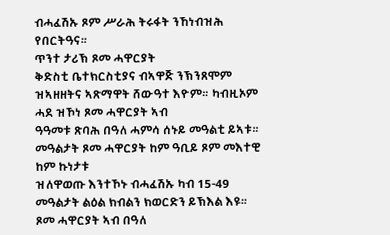ብሓፈሽኡ ጾም ሥራሕ ትሩፋት ንኸነብዝሕ የበርትዓና።
ጥንተ ታሪኽ ጾመ ሓዋርያት
ቅድስቲ ቤተክርስቲያና ብኣዋጅ ንኽንጸሞም ዝኣዘዘትና ኣጽማዋት ሸውዓተ እዮም። ካብዚኦም ሓደ ዝኾነ ጾመ ሓዋርያት ኣብ
ዓዓመቱ ጽባሕ በዓለ ሓምሳ ሰኑይ መዓልቲ ይኣቱ። መዓልታት ጾመ ሓዋርያት ከም ዓቢይ ጾም መእተዊ ከም ኩነታቱ
ዝለዋወጡ እንተኾኑ ብሓፈሽኡ ካብ 15-49 መዓልታት ልዕል ክብልን ክወርድን ይኽእል እዩ። ጾመ ሓዋርያት ኣብ በዓለ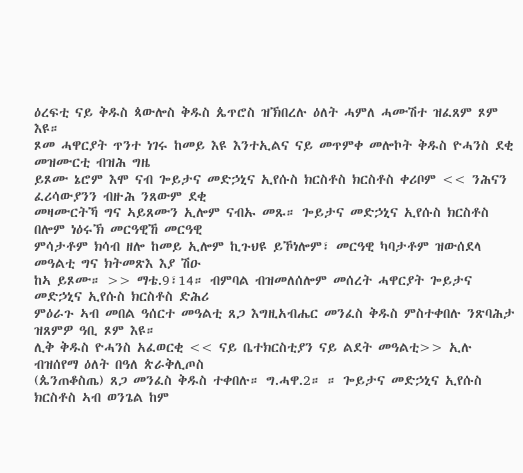ዕረፍቲ ናይ ቅዱስ ጳውሎስ ቅዱስ ጴጥሮስ ዝኽበረሉ ዕለት ሓምለ ሓሙሽተ ዝፈጸም ጾም እዩ።
ጾመ ሓዋርያት ጥንተ ነገሩ ከመይ እዩ እንተኢልና ናይ መጥምቀ መሎኮት ቅዱስ ዮሓንስ ደቂ መዝሙርቲ ብዝሕ ግዜ
ይጾሙ ኔሮም እሞ ናብ ጐይታና መድኃኒና ኢየሱስ ክርስቶስ ክርስቶስ ቀሪቦም << ንሕናን ፈሪሳውያንን ብዙሕ ንጸውም ደቂ
መዛሙርትኻ ግና ኣይጸሙን ኢሎም ናብኡ መጹ። ጐይታና መድኃኒና ኢየሱስ ክርስቶስ በሎም ነዕሩኽ መርዓዊኸ መርዓዊ
ምሳታቶም ክሳብ ዘሎ ከመይ ኢሎም ኪጉህዩ ይኾነሎም፣ መርዓዊ ካባታቶም ዝውሰደላ መዓልቲ ግና ክትመጽእ እያ ሽዑ
ከኣ ይጾሙ። >> ማቴ.9፣14። ብምባል ብዝመለሰሎም መሰረት ሓዋርያት ጐይታና መድኃኒና ኢየሱስ ክርስቶስ ድሕሪ
ምዕራጉ ኣብ መበል ዓሰርተ መዓልቲ ጸጋ እግዚአብሔር መንፈስ ቅዱስ ምስተቀበሉ ንጽባሕታ ዝጸምዎ ዓቢ ጾም እዩ።
ሊቅ ቅዱስ ዮሓንስ አፈወርቂ << ናይ ቤተክርስቲያን ናይ ልደት መዓልቲ>> ኢሉ ብዝሰየማ ዕለት በዓለ ጵራቅሊጦስ
(ጴንጠቆስጤ) ጸጋ መንፈስ ቅዱስ ተቀበሉ። ግ.ሓዋ.2። ። ጐይታና መድኃኒና ኢየሱስ ክርስቶስ ኣብ ወንጌል ከም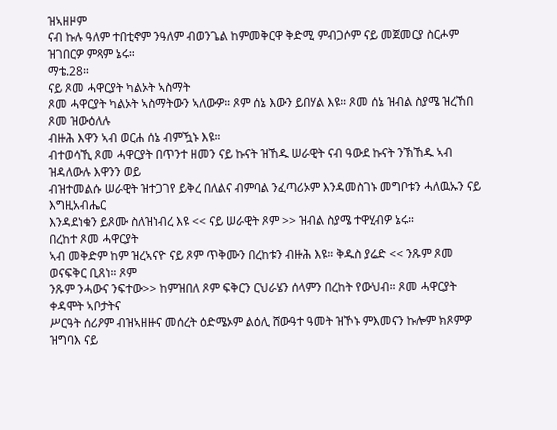ዝኣዘዞም
ናብ ኩሉ ዓለም ተበቲኖም ንዓለም ብወንጌል ከምመቅርዋ ቅድሚ ምብጋሶም ናይ መጀመርያ ስርሖም ዝገበርዎ ምጻም ኔሩ።
ማቴ.28።
ናይ ጾመ ሓዋርያት ካልኦት ኣስማት
ጾመ ሓዋርያት ካልኦት ኣስማትውን ኣለውዎ። ጾም ሰኔ እውን ይበሃል እዩ። ጾመ ሰኔ ዝብል ስያሜ ዝረኸበ ጾመ ዝውዕለሉ
ብዙሕ እዋን ኣብ ወርሐ ሰኔ ብምዃኑ እዩ።
ብተወሳኺ ጾመ ሓዋርያት በጥንተ ዘመን ናይ ኩናት ዝኸዱ ሠራዊት ናብ ዓውደ ኩናት ንኽኸዱ ኣብ ዝዳለውሉ እዋንን ወይ
ብዝተመልሱ ሠራዊት ዝተጋገየ ይቅረ በለልና ብምባል ንፈጣሪኦም እንዳመስገኑ መግቦቱን ሓለዉኡን ናይ እግዚአብሔር
እንዳደነቁን ይጾሙ ስለዝነብረ እዩ << ናይ ሠራዊት ጾም >> ዝብል ስያሜ ተዋሂብዎ ኔሩ።
በረከተ ጾመ ሓዋርያት
ኣብ መቅድም ከም ዝረኣናዮ ናይ ጾም ጥቅሙን በረከቱን ብዙሕ እዩ። ቅዱስ ያሬድ << ንጹም ጾመ ወናፍቅር ቢጸነ። ጾም
ንጹም ንሓውና ንፍተው>> ከምዝበለ ጾም ፍቅርን ርህራሄን ሰላምን በረከት የውህብ። ጾመ ሓዋርያት ቀዳሞት ኣቦታትና
ሥርዓት ሰሪዖም ብዝኣዘዙና መሰረት ዕድሜኦም ልዕሊ ሸውዓተ ዓመት ዝኾኑ ምእመናን ኩሎም ክጾምዎ ዝግባእ ናይ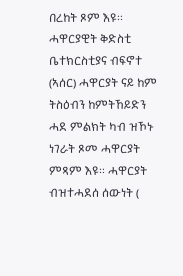በረከት ጾም እዩ።
ሓዋርያዊት ቅድስቲ ቤተክርስቲያና ብፍኖተ (ኣሰር) ሓዋርያት ናይ ከም ትስዕብን ከምትኸይድን ሓደ ምልክት ካብ ዝኾኑ
ነገራት ጾመ ሓዋርያት ምጻም እዩ። ሓዋርያት ብዝተሓደሰ ሰውነት (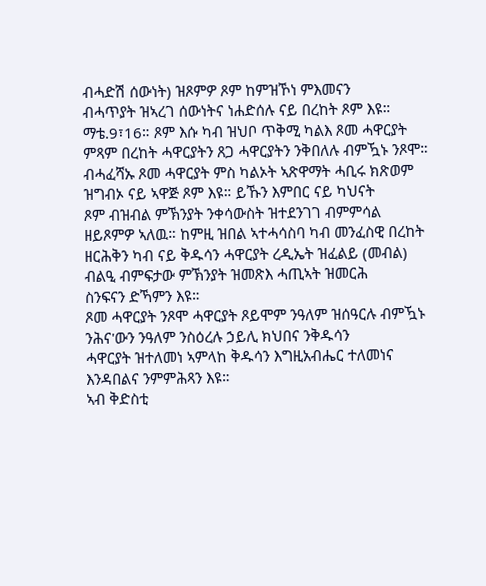ብሓድሽ ሰውነት) ዝጾምዎ ጾም ከምዝኾነ ምእመናን
ብሓጥያት ዝኣረገ ሰውነትና ነሐድሰሉ ናይ በረከት ጾም እዩ። ማቴ.9፣16። ጾም እሱ ካብ ዝህቦ ጥቅሚ ካልእ ጾመ ሓዋርያት
ምጻም በረከት ሓዋርያትን ጸጋ ሓዋርያትን ንቅበለሉ ብምዃኑ ንጾሞ።
ብሓፈሻኡ ጾመ ሓዋርያት ምስ ካልኦት ኣጽዋማት ሓቢሩ ክጽወም ዝግብኦ ናይ ኣዋጅ ጾም እዩ። ይኹን እምበር ናይ ካህናት
ጾም ብዝብል ምኽንያት ንቀሳውስት ዝተደንገገ ብምምሳል ዘይጾምዎ ኣለዉ። ከምዚ ዝበል ኣተሓሳስባ ካብ መንፈስዊ በረከት
ዘርሕቅን ካብ ናይ ቅዱሳን ሓዋርያት ረዲኤት ዝፈልይ (መብል) ብልዒ ብምፍታው ምኽንያት ዝመጽእ ሓጢኣት ዝመርሕ
ስንፍናን ድኻምን እዩ።
ጾመ ሓዋርያት ንጾሞ ሓዋርያት ጾይሞም ንዓለም ዝሰዓርሉ ብምዃኑ ንሕና'ውን ንዓለም ንስዕረሉ ኃይሊ ክህበና ንቅዱሳን
ሓዋርያት ዝተለመነ ኣምላከ ቅዱሳን እግዚአብሔር ተለመነና እንዳበልና ንምምሕጻን እዩ።
ኣብ ቅድስቲ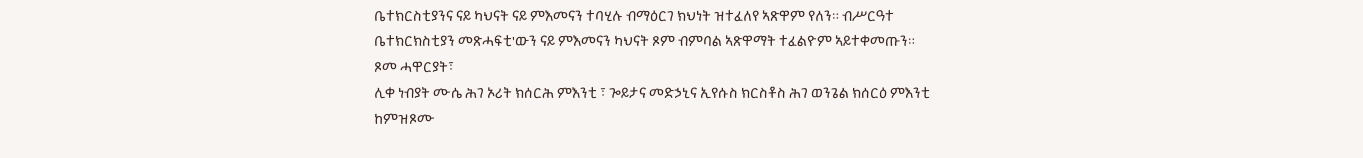ቤተክርስቲያንና ናይ ካህናት ናይ ምእመናን ተባሂሉ ብማዕርገ ክህነት ዝተፈለየ ኣጽዋም የለን። ብሥርዓተ
ቤተክርክስቲያን መጽሓፍቲ'ውን ናይ ምእመናን ካህናት ጾም ብምባል ኣጽዋማት ተፈልዮም ኣይተቀመጡን። ጾመ ሓዋርያት፣
ሊቀ ነብያት ሙሴ ሕገ ኦሪት ክሰርሕ ምእንቲ ፣ ጐይታና መድኃኒና ኢየሱስ ክርስቶስ ሕገ ወንጌል ክሰርዕ ምእንቲ ከምዝጾሙ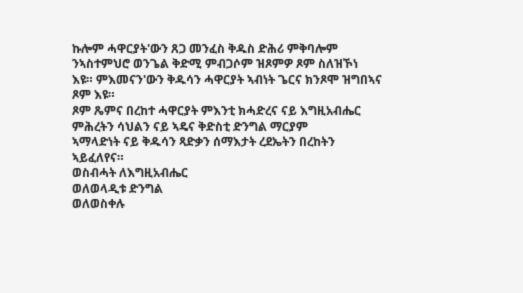ኩሎም ሓዋርያት'ውን ጸጋ መንፈስ ቅዱስ ድሕሪ ምቅባሎም ንኣስተምህሮ ወንጌል ቅድሚ ምብጋሶም ዝጾምዎ ጾም ስለዝኾነ
እዩ። ምእመናን'ውን ቅዱሳን ሓዋርያት ኣብነት ጌርና ክንጾሞ ዝግበኣና ጾም እዩ።
ጾም ጼምና በረከተ ሓዋርያት ምእንቲ ክሓድረና ናይ እግዚአብሔር ምሕረትን ሳህልን ናይ ኣዴና ቅድስቲ ድንግል ማርያም
ኣማላድነት ናይ ቅዱሳን ጻድቃን ሰማእታት ረደኤትን በረከትን ኣይፈለየና።
ወስብሓት ለእግዚአብሔር
ወለወላዲቱ ድንግል
ወለወስቀሉ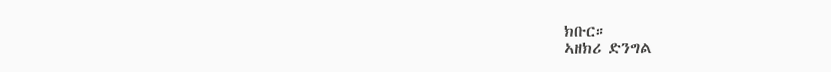ክቡር።
ኣዘክሪ ድንግል